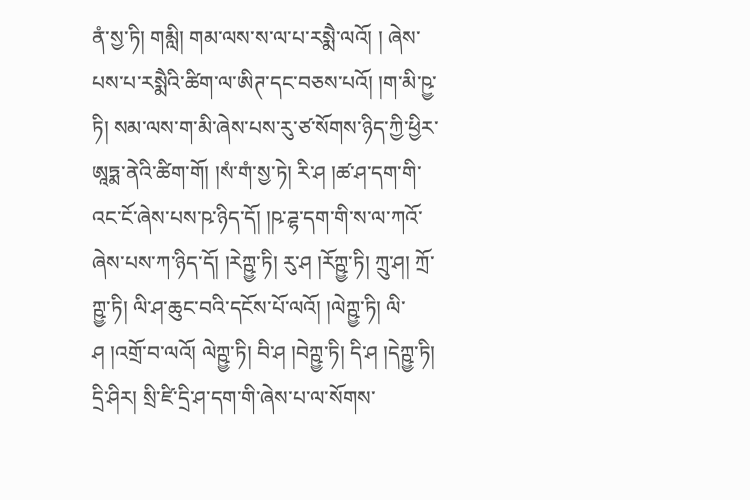ནཾ་སྱ་ཏི། གམླི། གམ་ལས་ས་ལ་པ་རསྨཻ་ལའོ། ། ཞེས་པས་པ་རསྨཻའི་ཚིག་ལ་ཨིཊ་དང་བཅས་པའོ། །ག་མི་ཥྱ་ཏི། སམ་ལས་ག་མི་ཞེས་པས་རུ་ཙ་སོགས་ཉིད་ཀྱི་ཕྱིར་ཨཱཏྨ་ནེའི་ཚིག་གོ། །སཾ་གཾ་སྱ་ཏེ། རི་ཤ །ཚ་ཤ་དག་གི་འང་ངོ་ཞེས་པས་ཥ་ཉིད་དོ། །ཥ་ཌྷ་དག་གི་ས་ལ་ཀའོ་ཞེས་པས་ཀ་ཉིད་དོ། །རེཀྵྱ་ཏི། རུ་ཤ །རོཀྵྱ་ཏི། ཀྲུ་ཤ། ཀྲོ་ཀྵྱ་ཏི། ལི་ཤ་ཆུང་བའི་དངོས་པོ་ལའོ། །ལེཀྵྱ་ཏི། ལི་ཤ །འགྲོ་བ་ལའོ། ལེཀྵྱ་ཏི། བི་ཤ །བེཀྵྱ་ཏི། དི་ཤ །དེཀྵྱ་ཏི། དྲི་ཤིར། སྲི་ཛི་དྲི་ཤ་དག་གི་ཞེས་པ་ལ་སོགས་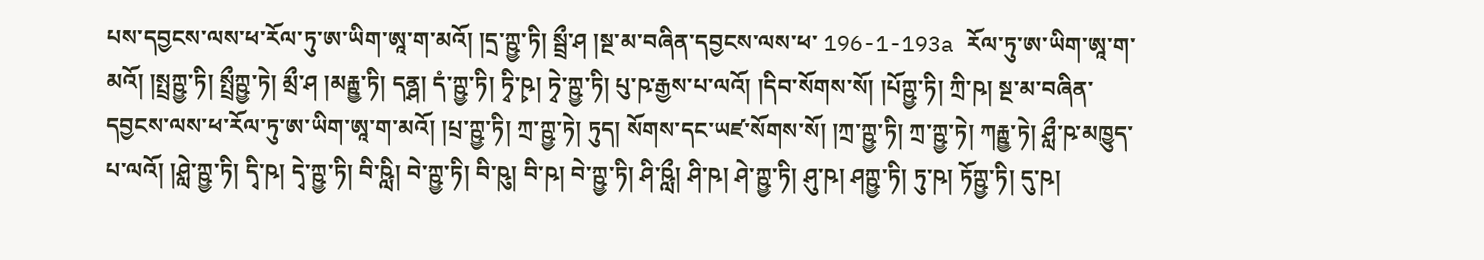པས་དབྱངས་ལས་ཕ་རོལ་ཏུ་ཨ་ཡིག་ཨཱ་ག་མའོ། །དྲ་ཀྵྱ་ཏི། སྦྲྀ་ཤ །སྔ་མ་བཞིན་དབྱངས་ལས་ཕ་ 196-1-193a རོལ་ཏུ་ཨ་ཡིག་ཨཱ་ག་མའོ། །སྤྲཀྵྱ་ཏི། སྤྲྀཀྵྱ་ཏེ། མྲྀ་ཤ །མརྐྵྱ་ཏི། དནྴ། དཾ་ཀྵྱ་ཏི། ཏྭི་ཥྭ། ཏྭེ་ཀྵྱ་ཏི། པུ་ཥ་རྒྱས་པ་ལའོ། །དིབ་སོགས་སོ། །པོཀྵྱ་ཏི། ཀྲི་ཥ། སྔ་མ་བཞིན་དབྱངས་ལས་ཕ་རོལ་ཏུ་ཨ་ཡིག་ཨཱ་ག་མའོ། །པྲ་ཀྵྱ་ཏི། ཀྲ་ཀྵྱ་ཏེ། ཏུད། སོགས་དང་ཡཛ་སོགས་སོ། །ཀྲ་ཀྵྱ་ཏི། ཀྲ་ཀྵྱ་ཏེ། ཀརྐྵྱ་ཏེ། ཤླྀ་ཥ་མཁྱུད་པ་ལའོ། །ཤླེ་ཀྵྱ་ཏི། དྭི་ཥ། དྭེ་ཀྵྱ་ཏི། བི་ཥླི། བེ་ཀྵྱ་ཏི། བི་ཥུ། བི་ཥ། བེ་ཀྵྱ་ཏི། ཤི་ཥླྀ། ཤི་ཥ། ཤེ་ཀྵྱ་ཏི། ཤུ་ཥ། ཤཀྵྱ་ཏི། ཏུ་ཥ། ཏོཀྵྱ་ཏི། དུ་ཥ།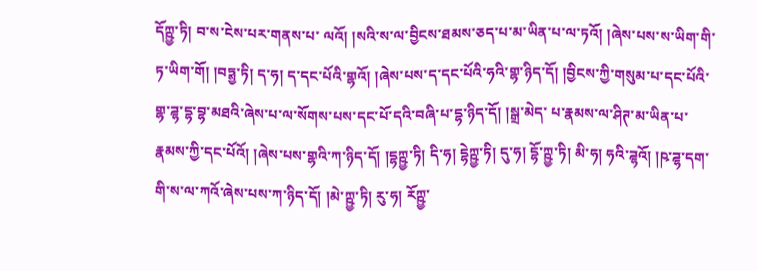དོཀྵྱ་ཏི། བ་ས་ངེས་པར་གནས་པ་ ལའོ། །སའི་ས་ལ་བྱིངས་ཐམས་ཅད་པ་མ་ཡིན་པ་ལ་ཏའོ། །ཞེས་པས་ས་ཡིག་གི་ཏ་ཡིག་གོ། །བཏྶྱ་ཏི། ད་ཧ། ད་དང་པོའི་གྷའོ། །ཞེས་པས་ད་དང་པོའི་ཧའི་གྷ་ཉིད་དོ། །བྱིངས་ཀྱི་གསུམ་པ་དང་པོའི་གྷ་ཌྷ་དྷ་བྷ་མཐའི་ཞེས་པ་ལ་སོགས་པས་དང་པོ་དའི་བཞི་པ་དྷ་ཉིད་དོ། །སྒྲ་མེད་ པ་རྣམས་ལ་ཤིཊ་མ་ཡིན་པ་རྣམས་ཀྱི་དང་པོའོ། །ཞེས་པས་གྷའི་ཀ་ཉིད་དོ། །དྷཀྵྱ་ཏི། དི་ཧ། དྷེཀྵྱ་ཏི། དུ་ཧ། དྷོ་ཀྵྱ་ཏི། མི་ཧ། ཧའི་ཌྷའོ། །ཥ་ཌྷ་དག་གི་ས་ལ་ཀའོ་ཞེས་པས་ཀ་ཉིད་དོ། །མེ་ཀྵྱ་ཏི། རུ་ཧ། རོཀྵྱ་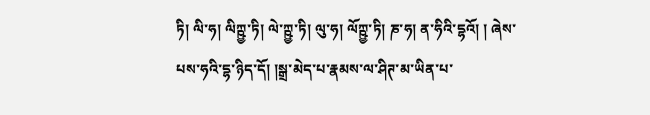ཏི། ལི་ཧ། ལིཀྵྱ་ཏི། ལེ་ཀྵྱ་ཏི། ལུ་ཧ། ལོཀྵྱ་ཏི། ཎ་ཧ། ན་ཧིའི་དྷའོ། ། ཞེས་པས་ཧའི་དྷ་ཉིད་དོ། །སྒྲ་མེད་པ་རྣམས་ལ་ཤིཊ་མ་ཡིན་པ་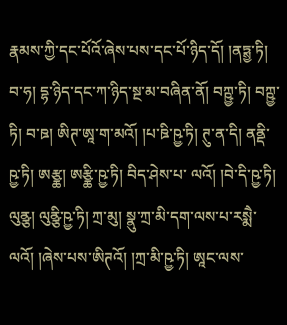རྣམས་ཀྱི་དང་པོའོ་ཞེས་པས་དང་པོ་ཉིད་དོ། །ནཏྶྱ་ཏི། བ་ཧ། དྷ་ཉིད་དང་ཀ་ཉིད་སྔ་མ་བཞིན་ནོ། བཀྵྱ་ཏི། བཀྵྱ་ཏི། བ་ཋ། ཨིཊ་ཨཱ་ག་མའོ། །པ་ཋི་ཥྱ་ཏི། ཊུ་ན་དི། ནནྡི་ཥྱ་ཏི། ཨརྩྪ། ཨརྩྪི་ཥྱ་ཏི། བིད་ཤེས་པ་ ལའོ། །བེ་དི་ཥྱ་ཏི། ལུནྩ། ལུནྩི་ཥྱ་ཏི། ཀྲ་མུ། སྣུ་ཀྲ་མི་དག་ལས་པ་རསྨཻ་ལའོ། །ཞེས་པས་ཨིཊའོ། །ཀྲ་མི་ཥྱ་ཏི། ཨཱང་ལས་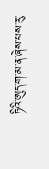ཏིའི་ཨུད་ག་མ་ན་ཞེས་པས་རུ་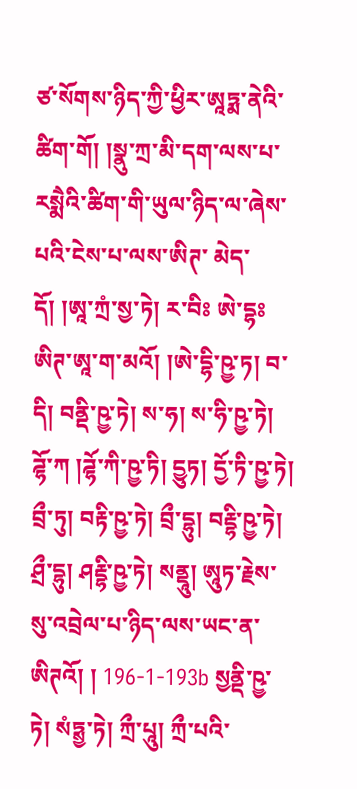ཙ་སོགས་ཉིད་ཀྱི་ཕྱིར་ཨཱཏྨ་ནེའི་ཚིག་གོ། །སྣུ་ཀྲ་མི་དག་ལས་པ་རསྨཻའི་ཚིག་གི་ཡུལ་ཉིད་ལ་ཞེས་པའི་ངེས་པ་ལས་ཨིཊ་ མེད་དོ། །ཨཱ་ཀྲཾ་སྱ་ཏེ། ར་བིཿ ཨེ་དྷཿ ཨིཊ་ཨཱ་ག་མའོ། །ཨེ་དྷི་ཥྱ་ཏ། བ་དི། བནྡི་ཥྱ་ཏེ། ས་ཧ། ས་ཧི་ཥྱ་ཏེ། ཌྷོ་ཀ །ཌྷོ་ཀི་ཥྱ་ཏི། དྱུཏ། དྱོ་ཏི་ཥྱ་ཏེ། བྲྀ་ཏུ། བརྟི་ཥྱ་ཏེ། བྲྀ་དྷུ། བརྡྷི་ཥྱ་ཏེ། ཤྲྀ་དྷུ། ཤརྡྷི་ཥྱ་ཏེ། སནྡཱུ། ཨཱུཏ་རྗེས་སུ་འབྲེལ་པ་ཉིད་ལས་ཡང་ན་ཨིཊའོ། ། 196-1-193b སྱནྡི་ཥྱ་ཏེ། སཾཏྶྱ་ཏེ། ཀྲྀ་པཱུ། ཀྲྀ་པའི་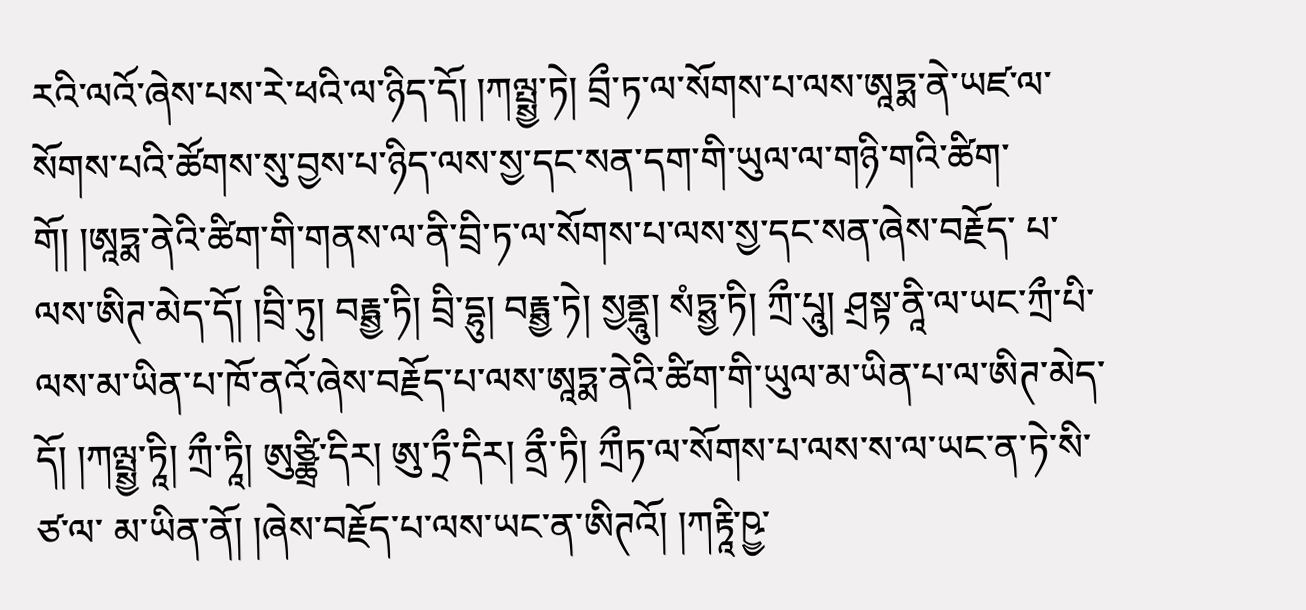རའི་ལའོ་ཞེས་པས་རེ་ཕའི་ལ་ཉིད་དོ། །ཀལྤྶྱ་ཏེ། བྲྀ་ཏ་ལ་སོགས་པ་ལས་ཨཱཏྨ་ནེ་ཡཛ་ལ་སོགས་པའི་ཚོགས་སུ་བྱས་པ་ཉིད་ལས་སྱ་དང་སན་དག་གི་ཡུལ་ལ་གཉི་གའི་ཚིག་གོ། །ཨཱཏྨ་ནེའི་ཚིག་གི་གནས་ལ་ནི་བྲི་ཏ་ལ་སོགས་པ་ལས་སྱ་དང་སན་ཞེས་བརྗོད་ པ་ལས་ཨིཊ་མེད་དོ། །བྲི་ཏུ། བརྟྶྱ་ཏི། བྲི་དྷུ། བརྟྶྱ་ཏེ། སྱནྡཱུ། སཾཏྶྱ་ཏི། ཀྲྀ་པཱུ། ཤྲསྟ་ནཱི་ལ་ཡང་ཀྲྀ་པི་ལས་མ་ཡིན་པ་ཁོ་ནའོ་ཞེས་བརྗོད་པ་ལས་ཨཱཏྨ་ནེའི་ཚིག་གི་ཡུལ་མ་ཡིན་པ་ལ་ཨིཊ་མེད་དོ། །ཀལྤྶྱ་ཏཱི། ཀྲྀ་ཏཱི། ཨུཙྪྲི་དིར། ཨུ་ཏྲྀ་དིར། ནྲྀ་ཏི། ཀྲྀཏ་ལ་སོགས་པ་ལས་ས་ལ་ཡང་ན་ཏེ་སི་ཙ་ལ་ མ་ཡིན་ནོ། །ཞེས་བརྗོད་པ་ལས་ཡང་ན་ཨིཊའོ། །ཀརྟཱི་ཥྱ་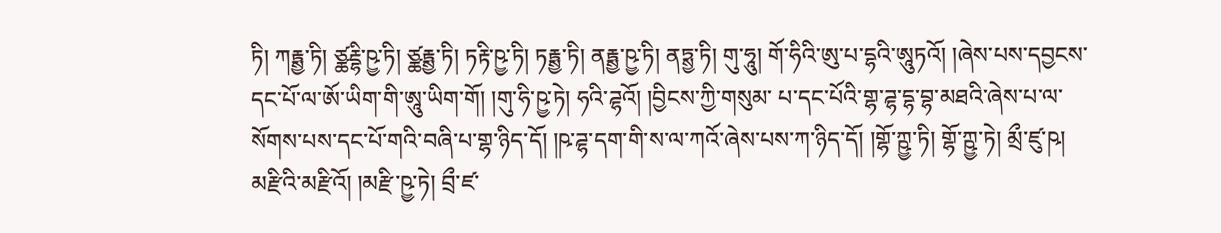ཏི། ཀརྟྶྱ་ཏི། ཙྪརྡྷི་ཥྱ་ཏི། ཙྪརྟྶྱ་ཏི། ཏརྟི་ཥྱ་ཏི། ཏརྟྶྱ་ཏི། ནརྟྶྱ་ཥྱ་ཏི། ནཏྶྱ་ཏི། གུ་ཧཱུ། གོ་ཧིའི་ཨུ་པ་དྷའི་ཨཱུཏའོ། །ཞེས་པས་དབྱངས་དང་པོ་ལ་ཨོ་ཡིག་གི་ཨཱུ་ཡིག་གོ། །གུ་ཧི་ཥྱ་ཏེ། ཧའི་ཌྷའོ། །བྱིངས་ཀྱི་གསུམ་ པ་དང་པོའི་གྷ་ཌྷ་དྷ་བྷ་མཐའི་ཞེས་པ་ལ་སོགས་པས་དང་པོ་གའི་བཞི་པ་གྷ་ཉིད་དོ། །ཥ་ཌྷ་དག་གི་ས་ལ་ཀའོ་ཞེས་པས་ཀ་ཉིད་དོ། །གྷོ་ཀྵྱ་ཏི། གྷོ་ཀྵྱ་ཏེ། མྲྀ་ཛུ་ཥ། མརྫིའི་མརྫིའོ། །མརྫི་ཥྱ་ཏེ། བྲྀ་ཛ་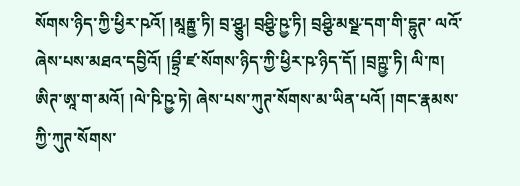སོགས་ཉིད་ཀྱི་ཕྱིར་ཥའོ། །མཱརྐྵྱ་ཏི། བྲ་ཤྩུ། བྲཤྩི་ཥྱ་ཏི། བྲཤྩི་མསྫ་དག་གི་དྷུཊ་ ལའོ་ཞེས་པས་མཐའ་དབྱིའོ། །བྷྲྀ་ཛ་སོགས་ཉིད་ཀྱི་ཕྱིར་ཥ་ཉིད་དོ། །བྲཀྵྱ་ཏི། ལི་ཁ། ཨིཊ་ཨཱ་ག་མའོ། །ལེ་ཥི་ཥྱ་ཏེ། ཞེས་པས་ཀུཊ་སོགས་མ་ཡིན་པའོ། །གང་རྣམས་ཀྱི་ཀུཊ་སོགས་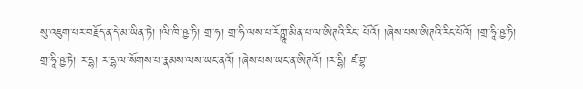སུ་འཇུག་པར་བརྗོད་ན་དེ་མ་ཡིན་ཏེ། །ལི་ཁི་ཥྱ་ཏི། གྲ་ཧ། གྲ་ཧི་ལས་པ་རོཀྵཱ་མིན་པ་ལ་ཨིཊའི་རིང་ པོའོ། །ཞེས་པས་ཨིཊའི་རིང་པོའོ། །གྲ་ཧཱི་ཥྱ་ཏི། གྲ་ཧཱི་ཥྱ་ཏེ། ར་དྷ། ར་དྷ་ལ་སོགས་པ་རྣམས་ལས་ཡང་ནའོ། །ཞེས་པས་ཡང་ན་ཨིཊའོ། །ར་དྷི། ཛ་བྷ་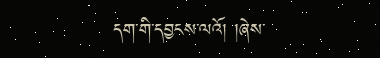དག་གི་དབྱངས་ལའོ། །ཞེས་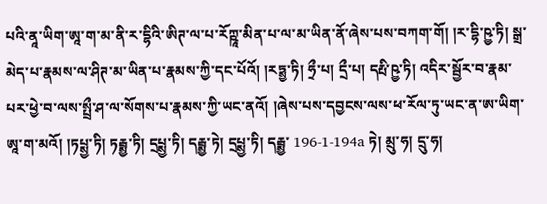པའི་ནཱ་ཡིག་ཨཱ་ག་མ་ནི་ར་དྷིའི་ཨིཊ་ལ་པ་རོཀྵཱ་མིན་པ་ལ་མ་ཡིན་ནོ་ཞེས་པས་བཀག་གོ། །ར་དྷི་ཥྱ་ཏི། སྒྲ་ མེད་པ་རྣམས་ལ་ཤིཊ་མ་ཡིན་པ་རྣམས་ཀྱི་དང་པོའོ། །རཏྶྱ་ཏི། ཧྲྀ་པ། དྲྀ་པ། དརྤི་ཥྱ་ཏི། འདིར་སྦྱོར་བ་རྣམ་པར་ཕྱེ་བ་ལས་སྤྲྀ་ཤ་ལ་སོགས་པ་རྣམས་ཀྱི་ཡང་ནའོ། །ཞེས་པས་དབྱངས་ལས་ཕ་རོལ་ཏུ་ཡང་ན་ཨ་ཡིག་ཨཱ་ག་མའོ། །ཏཔྶྱ་ཏི། ཏརྦྶྱ་ཏི། དྲཔྶྱ་ཏི། དརྦྶྱ་ཏེ། དྲཔྶྱ་ཏི། དརྦྶྱ་ 196-1-194a ཏེ། མྲུ་ཧ། དྲུ་ཧ།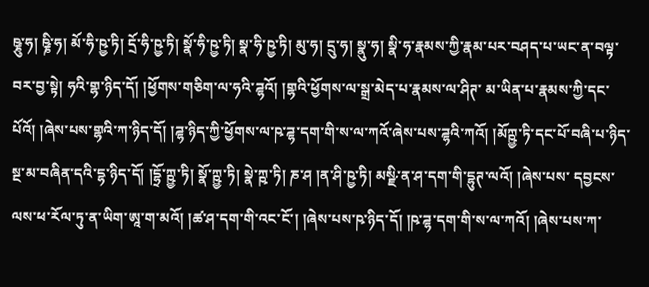ཥྞུ་ཧ། ཥྞི་ཧ། མོ་ཧི་ཥྱ་ཏི། དྲོ་ཧི་ཥྱ་ཏི། སྣོ་ཧི་ཥྱ་ཏི། སྣ་ཧི་ཥྱ་ཏི། མུ་ཧ། དྲུ་ཧ། སྣུ་ཧ། སྣི་ཧ་རྣམས་ཀྱི་རྣམ་པར་བཤད་པ་ཡང་ན་བལྟ་བར་བྱ་སྟེ། ཧའི་གྷ་ཉིད་དོ། །ཕྱོགས་གཅིག་ལ་ཧའི་ཌྷའོ། །གྷའི་ཕྱོགས་ལ་སྒྲ་མེད་པ་རྣམས་ལ་ཤིཊ་ མ་ཡིན་པ་རྣམས་ཀྱི་དང་པོའོ། །ཞེས་པས་གྷའི་ཀ་ཉིད་དོ། །ཌྷ་ཉིད་ཀྱི་ཕྱོགས་ལ་ཥ་ཌྷ་དག་གི་ས་ལ་ཀའོ་ཞེས་པས་ཌྷའི་ཀའོ། །མོཀྵྱ་ཏི་དང་པོ་བཞི་པ་ཉིད་སྔ་མ་བཞིན་དའི་དྷ་ཉིད་དོ། །དྷྲོ་ཀྵྱ་ཏི། སྣོ་ཀྵྱ་ཏི། སྣེ་ཀྵ་ཏི། ཎ་ཤ །ན་ཤི་ཥྱ་ཏི། མསྫི་ན་ཤ་དག་གི་དྷུཊ་ལའོ། །ཞེས་པས་ དབྱངས་ལས་ཕ་རོལ་ཏུ་ན་ཡིག་ཨཱ་ག་མའོ། །ཚ་ཤ་དག་གི་འང་ངོ་། །ཞེས་པས་ཥ་ཉིད་དོ། །ཥ་ཌྷ་དག་གི་ས་ལ་ཀའོ། །ཞེས་པས་ཀ་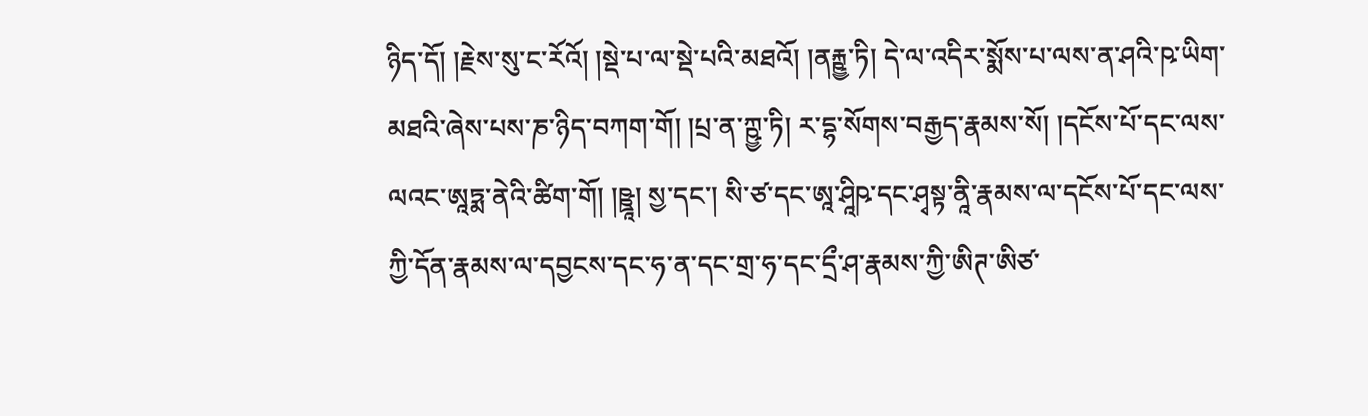ཉིད་དོ། །རྗེས་སུ་ང་རོའོ། །སྡེ་པ་ལ་སྡེ་པའི་མཐའོ། །ནརྐྵྱ་ཏི། དེ་ལ་འདིར་སྨོས་པ་ལས་ན་ཤའི་ཥ་ཡིག་མཐའི་ཞེས་པས་ཎ་ཉིད་བཀག་གོ། །པྲ་ན་ཀྵྱ་ཏི། ར་དྷ་སོགས་བརྒྱད་རྣམས་སོ། །དངོས་པོ་དང་ལས་ལའང་ཨཱཏྨ་ནེའི་ཚིག་གོ། །ཥྛཱ། སྱ་དང་། སི་ཙ་དང་ཨཱ་ཤཱིཥ་དང་ཤྭསྟ་ནཱི་རྣམས་ལ་དངོས་པོ་དང་ལས་ཀྱི་དོན་རྣམས་ལ་དབྱངས་དང་ཧ་ན་དང་གྲ་ཧ་དང་དྲྀ་ཤ་རྣམས་ཀྱི་ཨིཊ་ཨིཙ་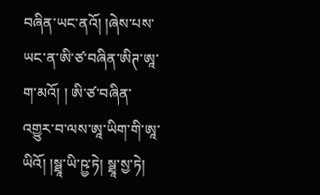བཞིན་ཡང་ནའོ། །ཞེས་པས་ཡང་ན་ཨི་ཙ་བཞིན་ཨིཊ་ཨཱ་ག་མའོ། ། ཨི་ཙ་བཞིན་འགྱུར་བ་ལས་ཨཱ་ཡིག་གི་ཨཱ་ཡིའོ། །སྠཱ་ཡི་ཥྱ་ཏེ། སྠཱ་སྱ་ཏེ།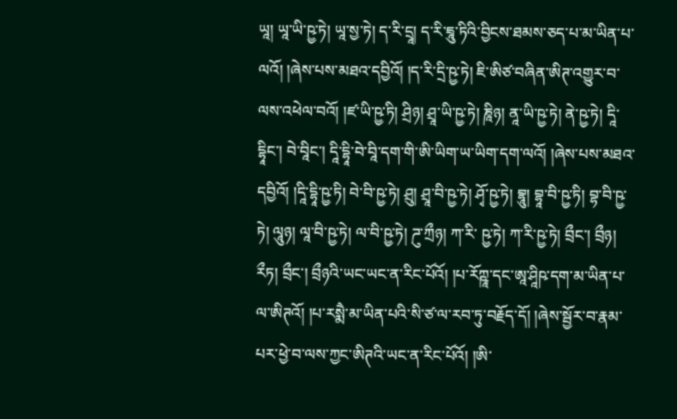ཡཱ། ཡཱ་ཡི་ཥྱ་ཏེ། ཡཱ་སྱ་ཏེ། ད་རི་དྲཱ། ད་རི་དྲཱུ་ཏིའི་བྱིངས་ཐམས་ཅད་པ་མ་ཡིན་པ་ལའོ། །ཞེས་པས་མཐའ་དབྱིའོ། །ད་རི་དྲི་ཥྱ་ཏེ། ཇི་ཨིཙ་བཞིན་ཨིཊ་འགྱུར་བ་ལས་འཕེལ་བའོ། །ཛ་ཡི་ཥྱ་ཏི། ཤྲིཉ། ཤྲཱ་ཡི་ཥྱ་ཏེ། ཎཱིཉ། ནཱ་ཡི་ཥྱ་ཏེ། ནེ་ཥྱ་ཏེ། དཱི་དྷཱིང་། བེ་བཱིང་། དཱི་དྷཱི་བེ་བཱི་དག་གི་ཨི་ཡིག་ཡ་ཡིག་དག་ལའོ། །ཞེས་པས་མཐའ་དབྱིའོ། །དཱི་དྷཱི་ཥྱ་ཏི། བེ་བི་ཥྱ་ཏེ། ཤྲུ། ཤྲཱ་བི་ཥྱ་ཏེ། ཤྭོ་ཥྱ་ཏེ། བྷཱུ། བྷཱ་བི་ཥྱ་ཏི། བྷ་བི་ཥྱ་ཏེ། ལཱུཉ། ལཱ་བི་ཥྱ་ཏེ། ལ་བི་ཥྱ་ཏེ། ཌུ་ཀྲྀཉ། ཀ་རི་ ཥྱ་ཏེ། ཀ་རི་ཥྱ་ཏེ། བྲྀང་། བྲྀཉ། རྀཏ། བྲྀང་། བྲྀཉའི་ཡང་ཡང་ན་རིང་པོའོ། །པ་རོཀྵཱ་དང་ཨཱ་ཤཱིཥ་དག་མ་ཡིན་པ་ལ་ཨིཊའོ། །པ་རསྨཻ་མ་ཡིན་པའི་སི་ཙ་ལ་རབ་ཏུ་བརྗོད་དོ། །ཞེས་སྦྱོར་བ་རྣམ་པར་ཕྱེ་བ་ལས་ཀྱང་ཨིཊའི་ཡང་ན་རིང་པོའོ། །ཨི་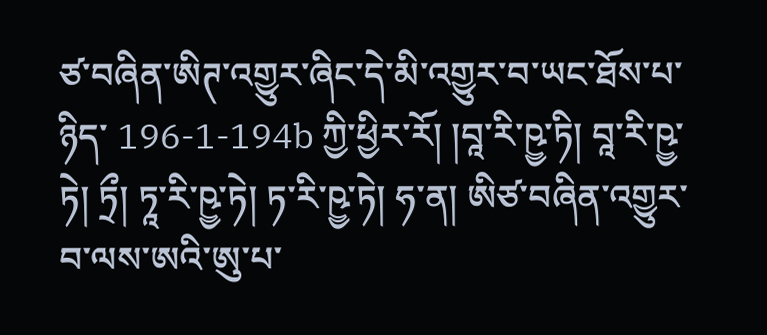ཙ་བཞིན་ཨིཊ་འགྱུར་ཞིང་དེ་མི་འགྱུར་བ་ཡང་ཐོས་པ་ཉིད་ 196-1-194b ཀྱི་ཕྱིར་རོ། །བཱ་རི་ཥྱ་ཏི། བཱ་རི་ཥྱ་ཏེ། ཏྲྀ། ཏཱ་རི་ཥྱ་ཏེ། ཏ་རི་ཥྱ་ཏེ། ཧ་ན། ཨིཙ་བཞིན་འགྱུར་བ་ལས་ཨའི་ཨུ་པ་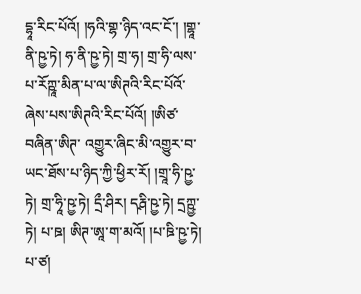དྷཱ་རིང་པོའོ། །ཧའི་གྷ་ཉིད་འང་ངོ་། །གྷཱ་ནི་ཥྱ་ཏེ། ཧ་ནི་ཥྱ་ཏེ། གྲ་ཧ། གྲ་ཧི་ལས་པ་རོཀྵཱ་མིན་པ་ལ་ཨིཊའི་རིང་པོའོ་ཞེས་པས་ཨིཊའི་རིང་པོའོ། །ཨིཙ་བཞིན་ཨིཊ་ འགྱུར་ཞིང་མི་འགྱུར་བ་ཡང་ཐོས་པ་ཉིད་ཀྱི་ཕྱིར་རོ། །གྲཱ་ཧི་ཥྱ་ཏེ། གྲ་ཧཱི་ཥྱ་ཏེ། དྲྀ་ཤིར། དརྴི་ཥྱ་ཏེ། དྲཀྵྱ་ཏེ། པ་ཋ། ཨིཊ་ཨཱ་ག་མའོ། །པ་ཋི་ཥྱ་ཏེ། པ་ཙ།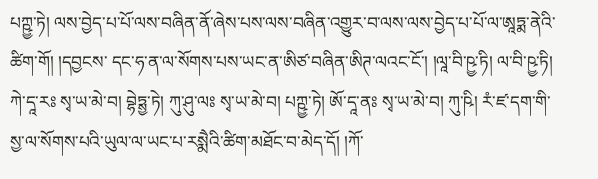པཀྵྱ་ཏེ། ལས་བྱེད་པ་པོ་ལས་བཞིན་ནོ་ཞེས་པས་ལས་བཞིན་འགྱུར་བ་ལས་ལས་བྱེད་པ་པོ་ལ་ཨཱཏྨ་ནེའི་ཚིག་གོ། །དབྱངས་ དང་ཧ་ན་ལ་སོགས་པས་ཡང་ན་ཨིཙ་བཞིན་ཨིཊ་ལའང་ངོ་། །ལཱ་བི་ཥྱ་ཏི། ལ་བི་ཥྱ་ཏི། ཀེ་དཱ་རཿ སྭ་ཡ་མེ་བ། བྷེཏྶྱ་ཏེ། ཀུ་ཤུ་ལཿ སྭ་ཡ་མེ་བ། པཀྵྱ་ཏེ། ཨོ་དཱ་ནཿ སྭ་ཡ་མེ་བ། ཀུ་ཥི། རཾ་ཛ་དག་གི་སྱ་ལ་སོགས་པའི་ཡུལ་ལ་ཡང་པ་རསྨཻའི་ཚིག་མཐོང་བ་མེད་དོ། །ཀོ་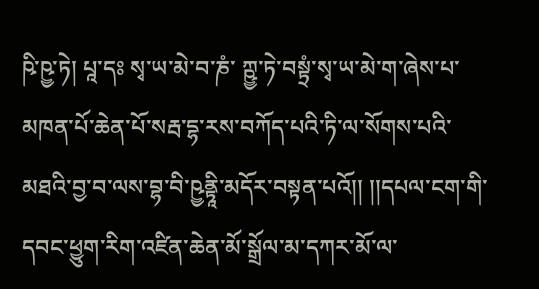ཥི་ཥྱ་ཏེ། པཱ་དཿ སྭ་ཡ་མེ་བ་ཎཾ་ ཀྵྱ་ཏེ་བསྟྲཾ་སྭ་ཡ་མེ་ག་ཞེས་པ་མཁན་པོ་ཆེན་པོ་སརྦ་དྷ་རས་བཀོད་པའི་ཏི་ལ་སོགས་པའི་མཐའི་བྱ་བ་ལས་བྷ་བི་ཥྱནྟཱི་མདོར་བསྟན་པའོ།། །།དཔལ་ངག་གི་དབང་ཕྱུག་རིག་འཛིན་ཆེན་མོ་སྒྲོལ་མ་དཀར་མོ་ལ་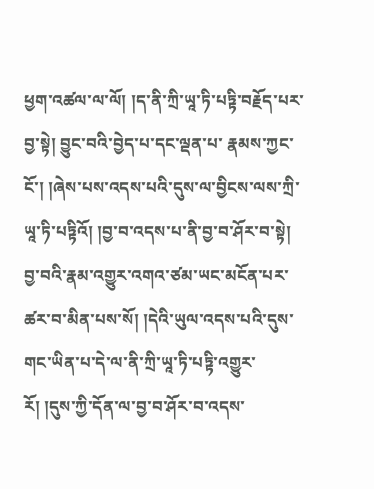ཕྱག་འཚལ་ལ་ལོ། །ད་ནི་ཀྲི་ཡཱ་ཏི་པཏྟི་བརྗོད་པར་བྱ་སྟེ། བྱུང་བའི་བྱེད་པ་དང་ལྡན་པ་ རྣམས་ཀྱང་ངོ་། །ཞེས་པས་འདས་པའི་དུས་ལ་བྱིངས་ལས་ཀྲི་ཡཱ་ཏི་པཏྟིའོ། །བྱ་བ་འདས་པ་ནི་བྱ་བ་ཤོར་བ་སྟེ། བྱ་བའི་རྣམ་འགྱུར་འགའ་ཙམ་ཡང་མངོན་པར་ཚར་བ་མིན་པས་སོ། །དེའི་ཡུལ་འདས་པའི་དུས་གང་ཡིན་པ་དེ་ལ་ནི་ཀྲི་ཡཱ་ཏི་པཏྟི་འགྱུར་རོ། །དུས་ཀྱི་དོན་ལ་བྱ་བ་ཤོར་བ་འདས་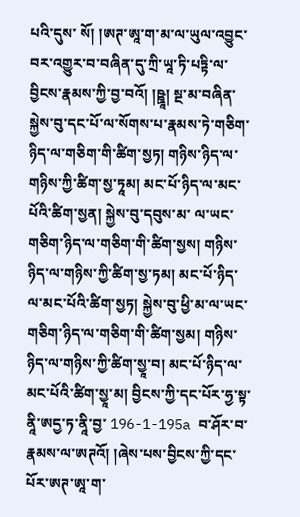པའི་དུས་ སོ། །ཨཊ་ཨཱ་ག་མ་ལ་ཡུལ་འབྱུང་བར་འགྱུར་བ་བཞིན་དུ་ཀྲི་ཡཱ་ཏི་པཏྟི་ལ་བྱིངས་རྣམས་ཀྱི་བྱ་བའོ། །ཥྛཱ། སྔ་མ་བཞིན་སྐྱེས་བུ་དང་པོ་ལ་སོགས་པ་རྣམས་ཏེ་གཅིག་ཉིད་ལ་གཅིག་གི་ཚིག་སྱཏ། གཉིས་ཉིད་ལ་གཉིས་ཀྱི་ཚིག་སྱ་ཏཱམ། མང་པོ་ཉིད་ལ་མང་པོའི་ཚིག་སྱན། སྐྱེས་བུ་དབུས་མ་ ལ་ཡང་གཅིག་ཉིད་ལ་གཅིག་གི་ཚིག་སྱས། གཉིས་ཉིད་ལ་གཉིས་ཀྱི་ཚིག་སྱ་ཏམ། མང་པོ་ཉིད་ལ་མང་པོའི་ཚིག་སྱཏ། སྐྱེས་བུ་ཕྱི་མ་ལ་ཡང་གཅིག་ཉིད་ལ་གཅིག་གི་ཚིག་སྱམ། གཉིས་ཉིད་ལ་གཉིས་ཀྱི་ཚིག་སྱཱ་བ། མང་པོ་ཉིད་ལ་མང་པོའི་ཚིག་སྱཱ་མ། བྱིངས་ཀྱི་དང་པོར་ཧྱ་སྟ་ནཱི་ཨདྱ་ཏ་ནཱི་བྱ་ 196-1-195a བ་ཤོར་བ་རྣམས་ལ་ཨཊའོ། །ཞེས་པས་བྱིངས་ཀྱི་དང་པོར་ཨཊ་ཨཱ་ག་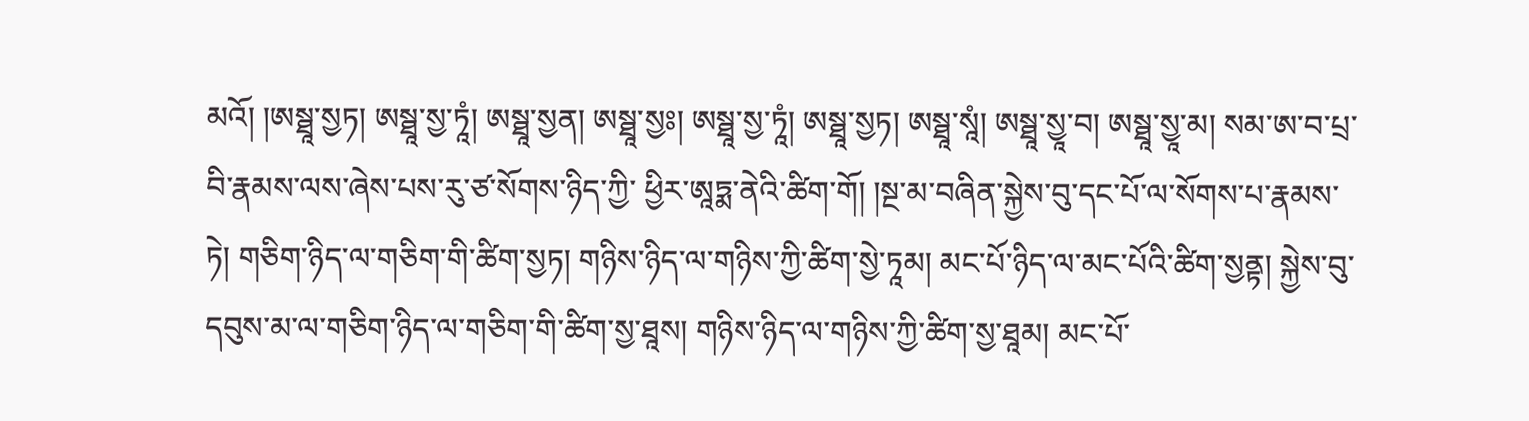མའོ། །ཨསྠཱ་སྱཏ། ཨསྠཱ་སྱ་ཏཱཾ། ཨསྠཱ་སྱན། ཨསྠཱ་སྱཿ། ཨསྠཱ་སྱ་ཏཱཾ། ཨསྠཱ་སྱཏ། ཨསྠཱ་སཱཾ། ཨསྠཱ་སྱཱ་བ། ཨསྠཱ་སྱཱ་མ། སམ་ཨ་བ་པྲ་བི་རྣམས་ལས་ཞེས་པས་རུ་ཙ་སོགས་ཉིད་ཀྱི་ ཕྱིར་ཨཱཏྨ་ནེའི་ཚིག་གོ། །སྔ་མ་བཞིན་སྐྱེས་བུ་དང་པོ་ལ་སོགས་པ་རྣམས་ཏེ། གཅིག་ཉིད་ལ་གཅིག་གི་ཚིག་སྱཏ། གཉིས་ཉིད་ལ་གཉིས་ཀྱི་ཚིག་སྱེ་ཏཱམ། མང་པོ་ཉིད་ལ་མང་པོའི་ཚིག་སྱནྟ། སྐྱེས་བུ་དབུས་མ་ལ་གཅིག་ཉིད་ལ་གཅིག་གི་ཚིག་སྱ་ཐཱས། གཉིས་ཉིད་ལ་གཉིས་ཀྱི་ཚིག་སྱ་ཐཱམ། མང་པོ་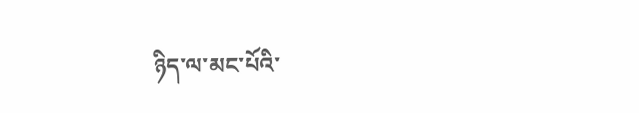ཉིད་ལ་མང་པོའི་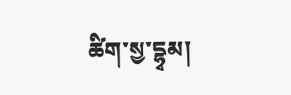ཚིག་སྱ་དྷྭམ།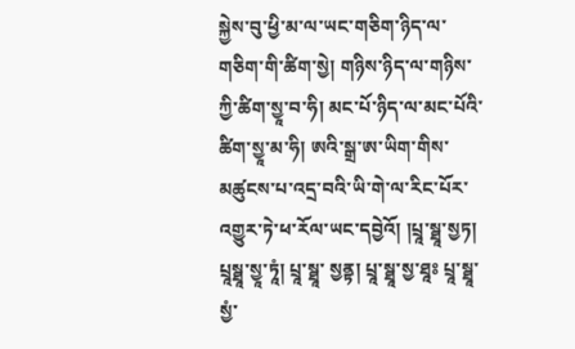སྐྱེས་བུ་ཕྱི་མ་ལ་ཡང་གཅིག་ཉིད་ལ་གཅིག་གི་ཚིག་སྱེ། གཉིས་ཉིད་ལ་གཉིས་ཀྱི་ཚིག་སྱཱ་བ་ཧི། མང་པོ་ཉིད་ལ་མང་པོའི་ཚིག་སྱཱ་མ་ཧི། ཨའི་སྒྲ་ཨ་ཡིག་གིས་མཚུངས་པ་འདྲ་བའི་ཡི་གེ་ལ་རིང་པོར་འགྱུར་ཏེ་ཕ་རོལ་ཡང་དབྱེའོ། །པྲཱ་སྠཱ་སྱཏ། པྲཱསྠཱ་སྱཱ་ཏཱཾ། པྲཱ་སྠཱ་ སྱནྟ། པྲཱ་སྠཱ་སྱ་ཐཱཿ པྲཱ་སྠཱ་སྱཾ་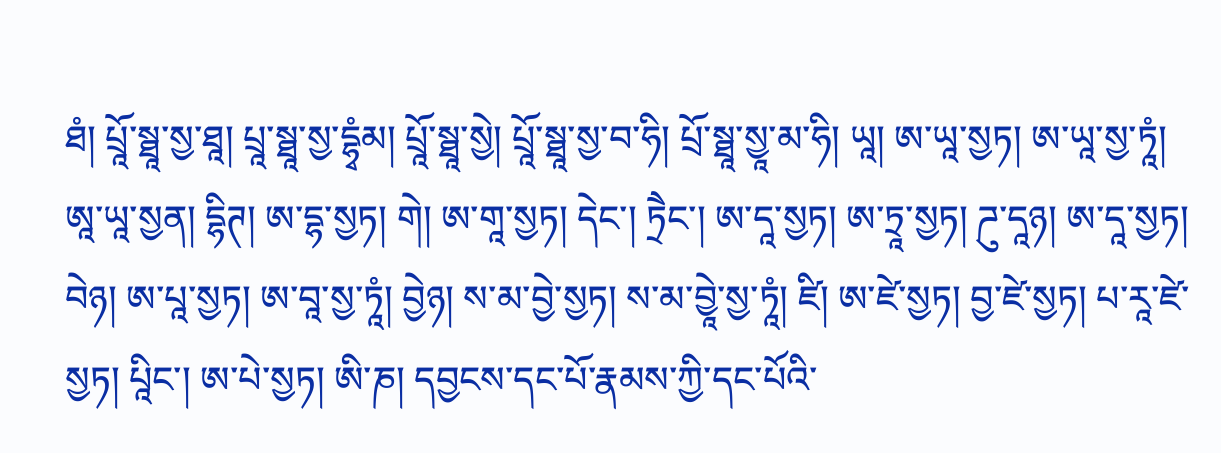ཐཾ། པྲཱོ་སྠཱ་སྱ་ཐཱ། པྲཱ་སྠཱ་སྱ་དྷྭཾམ། པྲཱོ་སྠཱ་སྱེ། པྲཱོ་སྠཱ་སྱ་བ་ཧི། པྲོ་སྠཱ་སྱཱ་མ་ཧི། ཡཱ། ཨ་ཡཱ་སྱཏ། ཨ་ཡཱ་སྱ་ཏཱཾ། ཨཱ་ཡཱ་སྱན། དྷིཊ། ཨ་དྷ་སྱཏ། གེ། ཨ་གཱ་སྱཏ། དེང་། ཏྲཻང་། ཨ་དཱ་སྱཏ། ཨ་ཏྲཱ་སྱཏ། ཌུ་དཱཉ། ཨ་དཱ་སྱཏ། བེཉ། ཨ་པཱ་སྱཏ། ཨ་བཱ་སྱ་ཏཱཾ། བྱེཉ། ས་མ་བྱེ་སྱཏ། ས་མ་བྱཱེ་སྱ་ཏཱཾ། ཛི། ཨ་ཛེ་སྱཏ། བྱ་ཛེ་སྱཏ། པ་རཱ་ཛེ་སྱཏ། པཱིང་། ཨ་པེ་སྱཏ། ཨི་ཎ། དབྱངས་དང་པོ་རྣམས་ཀྱི་དང་པོའི་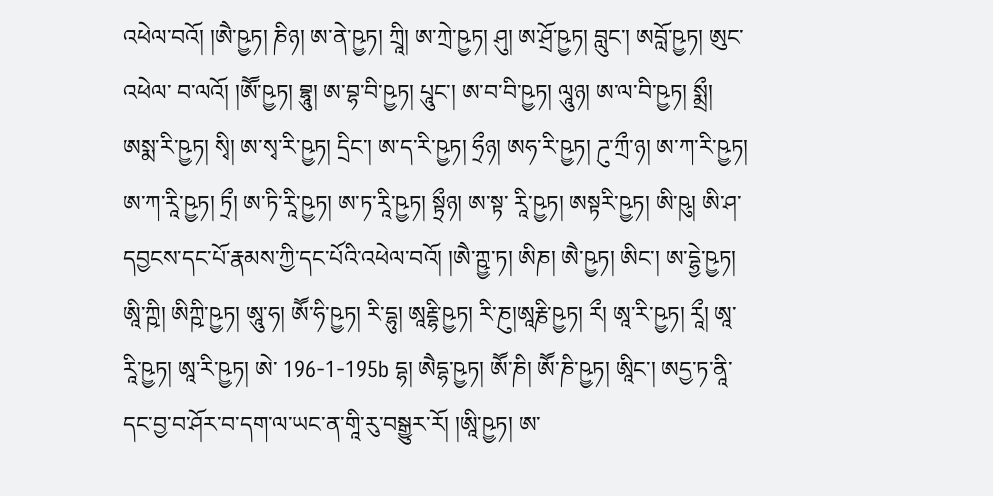འཕེལ་བའོ། །ཨཻ་ཥྱཏ། ཎིཉ། ཨ་ནེ་ཥྱཏ། ཀྲཱི། ཨ་ཀྲེ་ཥྱཏ། ཤུ། ཨ་ཤྲོ་ཥྱཏ། བླུང་། ཨབློ་ཥྱཏ། ཨུང་འཕེལ་ བ་ལའོ། །ཨཽ་ཥྱཏ། བྷཱུ། ཨ་བྷ་བི་ཥྱཏ། པཱུང་། ཨ་བ་བི་ཥྱཏ། ལཱུཉ། ཨ་ལ་བི་ཥྱཏ། སྨྲྀ། ཨསྨ་རི་ཥྱཏ། སྭི། ཨ་སྭ་རི་ཥྱཏ། དྲིང་། ཨ་ད་རི་ཥྱཏ། ཧྲྀཉ། ཨཧ་རི་ཥྱཏ། ཌུ་ཀྲྀ་ཉ། ཨ་ཀ་རི་ཥྱཏ། ཨ་ཀ་རཱི་ཥྱཏ། ཏྲྀ། ཨ་ཏི་རཱི་ཥྱཏ། ཨ་ཏ་རཱི་ཥྱཏ། སྟྲྀཉ། ཨ་སྟ་ རཱི་ཥྱཏ། ཨསྟརི་ཥྱཏ། ཨི་ཥུ། ཨི་ཤ་དབྱངས་དང་པོ་རྣམས་ཀྱི་དང་པོའི་འཕེལ་བའོ། །ཨཻ་ཀྵྱ་ཏ། ཨིཎ། ཨཻ་ཥྱཏ། ཨིང་། ཨ་དྷྱེ་ཥྱཏ། ཨཱི་ཀྵི། ཨིཀྵི་ཥྱཏ། ཨཱུ་ཧ། ཨཽ་ཧི་ཥྱཏ། རི་དྷུ། ཨཱརྡྷི་ཥྱཏ། རི་ཎུ།ཨཱརྞི་ཥྱཏ། རྀ། ཨཱ་རི་ཥྱཏ། རཱྀ། ཨཱ་རཱི་ཥྱཏ། ཨཱ་རི་ཥྱཏ། ཨེ་ 196-1-195b དྷ། ཨཻདྷ་ཥྱཏ། ཨཽ་ཎི། ཨཽ་ཎི་ཥྱཏ། ཨཱིང་། ཨདྱ་ཏ་ནཱི་དང་བྱ་བ་ཤོར་བ་དག་ལ་ཡང་ན་གཱི་རུ་བསྒྱུར་རོ། །ཨཱི་ཥྱཏ། ཨ་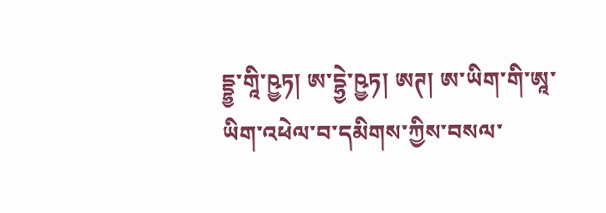དྡྷྱ་གཱི་ཥྱཏ། ཨ་དྷྱེ་ཥྱཏ། ཨཊ། ཨ་ཡིག་གི་ཨཱ་ཡིག་འཕེལ་བ་དམིགས་ཀྱིས་བསལ་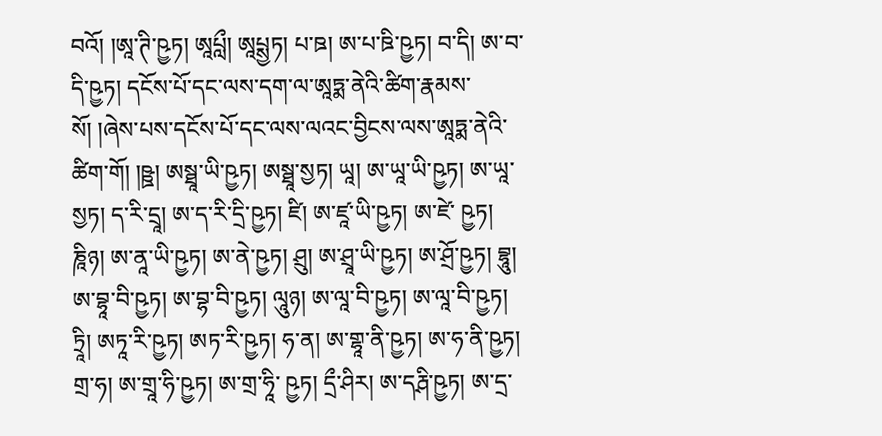བའོ། །ཨཱ་ཊི་ཥྱཏ། ཨཱཔླྀ། ཨཱཔྶྱཏ། པ་ཋ། ཨ་པ་ཋི་ཥྱཏ། བ་དི། ཨ་བ་དི་ཥྱཏ། དངོས་པོ་དང་ལས་དག་ལ་ཨཱཏྨ་ནེའི་ཚིག་རྣམས་སོ། །ཞེས་པས་དངོས་པོ་དང་ལས་ལའང་བྱིངས་ལས་ཨཱཏྨ་ནེའི་ཚིག་གོ། །ཥྛ། ཨསྠཱ་ཡི་ཥྱཏ། ཨསྠཱ་སྱཏ། ཡཱ། ཨ་ཡཱ་ཡི་ཥྱཏ། ཨ་ཡཱ་སྱཏ། ད་རི་དྲཱ། ཨ་ད་རི་དྲི་ཥྱཏ། ཛི། ཨ་ཛཱ་ཡི་ཥྱཏ། ཨ་ཛེ་ ཥྱཏ། ཎཱིཉ། ཨ་ནཱ་ཡི་ཥྱཏ། ཨ་ནེ་ཥྱཏ། ཤྲུ། ཨ་ཤྲཱ་ཡི་ཥྱཏ། ཨ་ཤྲོ་ཥྱཏ། བྷཱུ། ཨ་བྷཱ་བི་ཥྱཏ། ཨ་བྷ་བི་ཥྱཏ། ལཱུཉ། ཨ་ལཱ་བི་ཥྱཏ། ཨ་ལཱ་བི་ཥྱཏ། ཏྲཱི། ཨཏཱ་རི་ཥྱཏ། ཨཏ་རི་ཥྱཏ། ཧ་ན། ཨ་གྷཱ་ནི་ཥྱཏ། ཨ་ཧ་ནི་ཥྱཏ། གྲ་ཧ། ཨ་གྲཱ་ཧི་ཥྱཏ། ཨ་གྲ་ཧཱི་ ཥྱཏ། དྲྀ་ཤིར། ཨ་དརྴི་ཥྱཏ། ཨ་དྲ་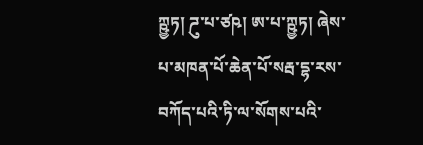ཀྵྱཏ། ཌུ་པ་ཙཥ། ཨ་པ་ཀྵྱཏ། ཞེས་པ་མཁན་པོ་ཆེན་པོ་སརྦ་དྷ་རས་བཀོད་པའི་ཏི་ལ་སོགས་པའི་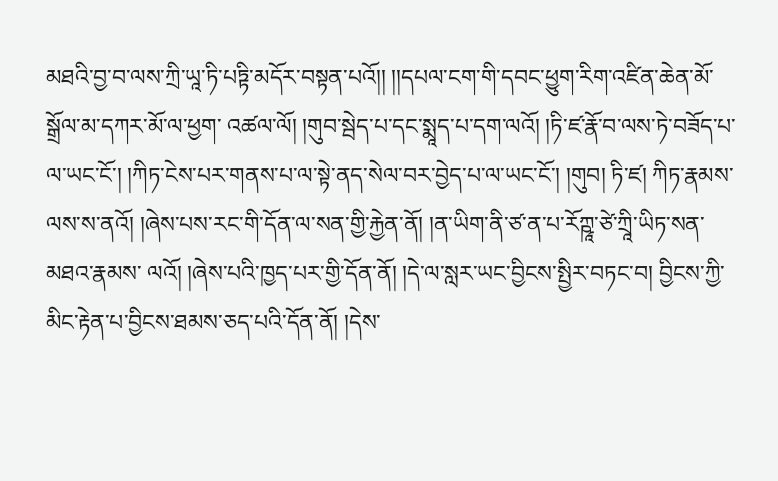མཐའི་བྱ་བ་ལས་ཀྲི་ཡཱ་ཏི་པཏྟི་མདོར་བསྟན་པའོ།། །།དཔལ་ངག་གི་དབང་ཕྱུག་རིག་འཛིན་ཆེན་མོ་སྒྲོལ་མ་དཀར་མོ་ལ་ཕྱག་ འཚལ་ལོ། །གུབ་སྦེད་པ་དང་སྨཱད་པ་དག་ལའོ། །ཏི་ཛ་རྣོ་བ་ལས་ཏེ་བཟོད་པ་ལ་ཡང་ངོ་། །ཀིཏ་ངེས་པར་གནས་པ་ལ་སྟེ་ནད་སེལ་བར་བྱེད་པ་ལ་ཡང་ངོ་། །གུབ། ཏི་ཛ། ཀིཏ་རྣམས་ལས་ས་ནའོ། །ཞེས་པས་རང་གི་དོན་ལ་སན་གྱི་རྐྱེན་ནོ། །ན་ཡིག་ནི་ཙ་ན་པ་རོཀྵཱ་ཙེ་ཀྲཱི་ཡིཏ་སན་མཐའ་རྣམས་ ལའོ། །ཞེས་པའི་ཁྱད་པར་གྱི་དོན་ནོ། །དེ་ལ་སླར་ཡང་བྱིངས་སྤྱིར་བཏང་བ། བྱིངས་ཀྱི་མིང་རྟེན་པ་བྱིངས་ཐམས་ཅད་པའི་དོན་ནོ། །དེས་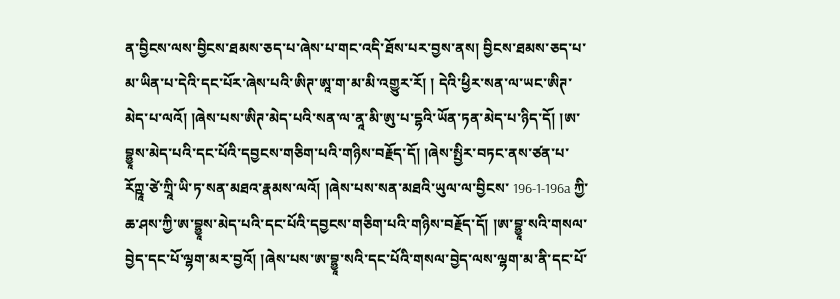ན་བྱིངས་ལས་བྱིངས་ཐམས་ཅད་པ་ཞེས་པ་གང་འདི་ཐོས་པར་བྱས་ནས། བྱིངས་ཐམས་ཅད་པ་མ་ཡིན་པ་དེའི་དང་པོར་ཞེས་པའི་ཨིཊ་ཨཱ་ག་མ་མི་འགྱུར་རོ། ། དེའི་ཕྱིར་སན་ལ་ཡང་ཨིཊ་མེད་པ་ལའོ། །ཞེས་པས་ཨིཊ་མེད་པའི་སན་ལ་ནཱ་མི་ཨུ་པ་དྷའི་ཡོན་ཏན་མེད་པ་ཉིད་དོ། །ཨ་བྷྱཱས་མེད་པའི་དང་པོའི་དབྱངས་གཅིག་པའི་གཉིས་བརྗོད་དོ། །ཞེས་སྤྱིར་བཏང་ནས་ཙན་པ་རོཀྵཱ་ཙེ་ཀྲཱི་ཡི་ཏ་སན་མཐའ་རྣམས་ལའོ། །ཞེས་པས་སན་མཐའི་ཡུལ་ལ་བྱིངས་ 196-1-196a ཀྱི་ཆ་ཤས་ཀྱི་ཨ་བྷྱཱས་མེད་པའི་དང་པོའི་དབྱངས་གཅིག་པའི་གཉིས་བརྗོད་དོ། །ཨ་བྷྱཱ་སའི་གསལ་བྱེད་དང་པོ་ལྷག་མར་བྱའོ། །ཞེས་པས་ཨ་བྷྱཱ་སའི་དང་པོའི་གསལ་བྱེད་ལས་ལྷག་མ་ནི་དང་པོ་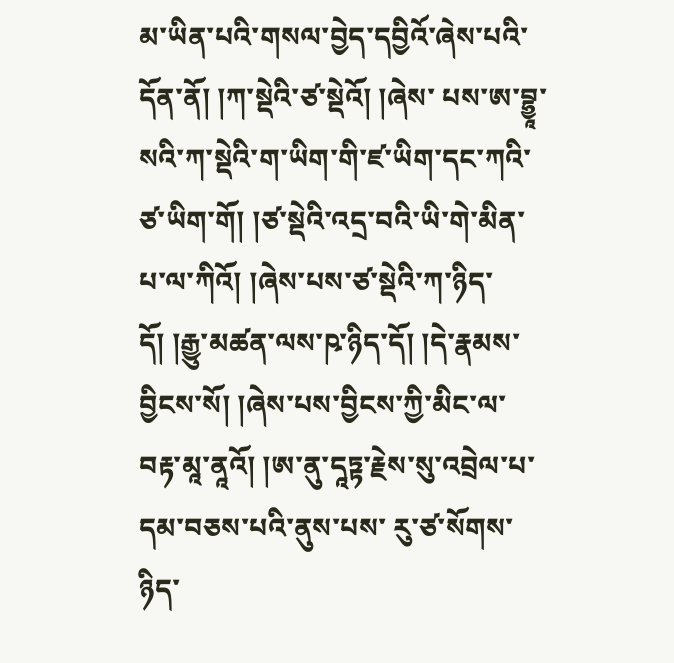མ་ཡིན་པའི་གསལ་བྱེད་དབྱིའོ་ཞེས་པའི་དོན་ནོ། །ཀ་སྡེའི་ཙ་སྡེའོ། །ཞེས་ པས་ཨ་བྷྱཱ་སའི་ཀ་སྡེའི་ག་ཡིག་གི་ཛ་ཡིག་དང་ཀའི་ཙ་ཡིག་གོ། །ཙ་སྡེའི་འདྲ་བའི་ཡི་གེ་མིན་པ་ལ་ཀིའོ། །ཞེས་པས་ཙ་སྡེའི་ཀ་ཉིད་དོ། །རྒྱུ་མཚན་ལས་ཥ་ཉིད་དོ། །དེ་རྣམས་བྱིངས་སོ། །ཞེས་པས་བྱིངས་ཀྱི་མིང་ལ་བརྟ་མཱ་ནཱའོ། །ཨ་ནུ་དཱཏྟ་རྗེས་སུ་འབྲེལ་པ་དམ་བཅས་པའི་ནུས་པས་ རུ་ཙ་སོགས་ཉིད་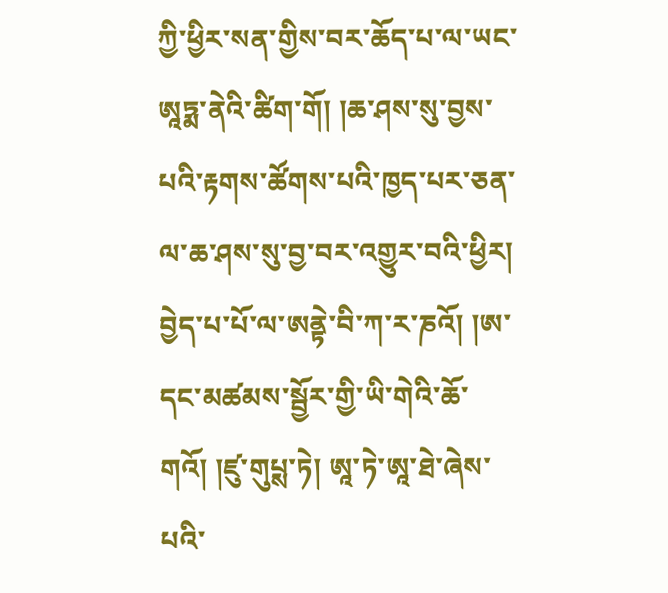ཀྱི་ཕྱིར་སན་གྱིས་བར་ཆོད་པ་ལ་ཡང་ཨཱཏྨ་ནེའི་ཚིག་གོ། །ཆ་ཤས་སུ་བྱས་པའི་རྟགས་ཚོགས་པའི་ཁྱད་པར་ཅན་ལ་ཆ་ཤས་སུ་བྱ་བར་འགྱུར་བའི་ཕྱིར། བྱེད་པ་པོ་ལ་ཨནྟེ་བི་ཀ་ར་ཎའོ། །ཨ་དང་མཚམས་སྦྱོར་གྱི་ཡི་གེའི་ཆོ་གའོ། །ཛུ་གུཔྶ་ཏེ། ཨཱ་ཏེ་ཨཱ་ཐེ་ཞེས་པའི་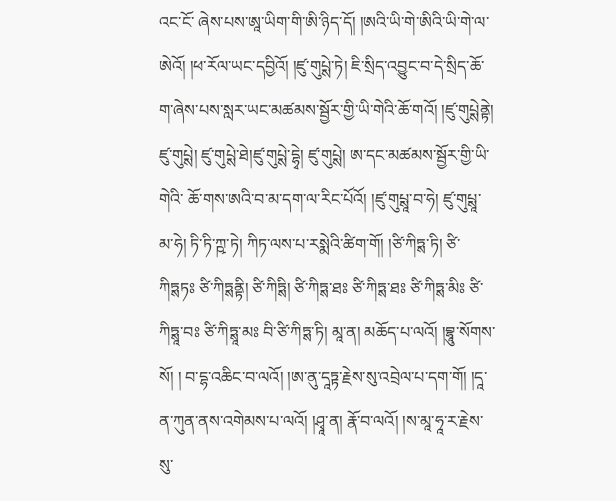འང་ངོ་ ཞེས་པས་ཨཱ་ཡིག་གི་ཨི་ཉིད་དོ། །ཨའི་ཡི་གེ་ཨིའི་ཡི་གེ་ལ་ཨེའོ། །ཕ་རོལ་ཡང་དབྱིའོ། །ཛུ་གུཔྶེ་ཏེ། ཇི་སྲིད་འབྱུང་བ་དེ་སྲིད་ཆོ་ག་ཞེས་པས་སླར་ཡང་མཚམས་སྦྱོར་གྱི་ཡི་གེའི་ཆོ་གའོ། །ཛུ་གུཔྶེནྟེ། ཛུ་གུཔྶེ། ཛུ་གུཔྶེ་ཐེ།ཛུ་གུཔྶེ་དྷྭེ། ཛུ་གུཔྶེ། ཨ་དང་མཚམས་སྦྱོར་གྱི་ཡི་གེའི་ ཆོ་གས་ཨའི་བ་མ་དག་ལ་རིང་པོའོ། །ཛུ་གུཔྶཱ་བ་ཧེ། ཛུ་གུཔྶཱ་མ་ཧེ། ཏི་ཏི་ཀྵ་ཏེ། ཀིཏ་ལས་པ་རསྨེའི་ཚིག་གོ། །ཙི་ཀིཏྶ་ཏི། ཙི་ཀིཏྶཏཿ ཙི་ཀིཏྶནྟི། ཙི་ཀིཏྶི། ཙི་ཀིཏྶ་ཐཿ ཙི་ཀིཏྶ་ཐཿ ཙི་ཀིཏྶ་མིཿ ཙི་ཀིཏྶཱ་བཿ ཙི་ཀིཏྶཱ་མཿ བི་ཙི་ཀིཏྶ་ཏི། མཱ་ན། མཆོད་པ་ལའོ། །བྷཱུ་སོགས་སོ། ། བ་དྷ་འཆིང་བ་ལའོ། །ཨ་ནུ་དཱཏྟ་རྗེས་སུ་འབྲེལ་པ་དག་གོ། །དཱ་ན་ཀུན་ནས་འགེམས་པ་ལའོ། །ཤྭཱ་ན། རྣོ་བ་ལའོ། །ས་མཱ་ཧཱ་ར་རྗེས་སུ་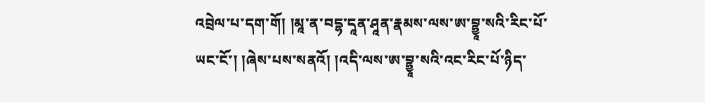འབྲེལ་པ་དག་གོ། །མཱ་ན་བདྷ་དཱན་ཤཱན་རྣམས་ལས་ཨ་བྷྱཱ་སའི་རིང་པོ་ཡང་ངོ་། །ཞེས་པས་སནའོ། །འདི་ལས་ཨ་བྷྱཱ་སའི་འང་རིང་པོ་ཉིད་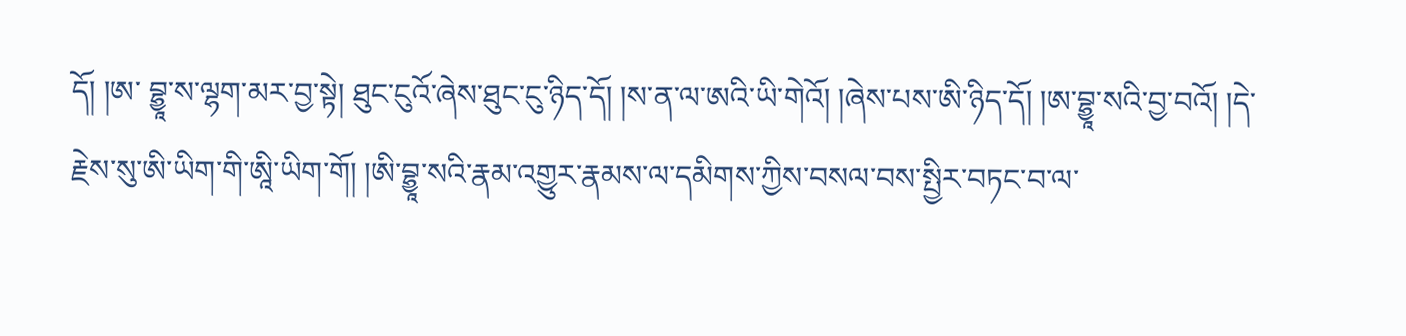དོ། །ཨ་ བྷྱཱ་ས་ལྷག་མར་བྱ་སྟེ། ཐུང་ངུའོ་ཞེས་ཐུང་ངུ་ཉིད་དོ། །ས་ན་ལ་ཨའི་ཡི་གེའོ། །ཞེས་པས་ཨི་ཉིད་དོ། །ཨ་བྷྱཱ་སའི་བྱ་བའོ། །དེ་རྗེས་སུ་ཨི་ཡིག་གི་ཨཱི་ཡིག་གོ། །ཨི་བྷྱཱ་སའི་རྣམ་འགྱུར་རྣམས་ལ་དམིགས་ཀྱིས་བསལ་བས་སྤྱིར་བཏང་བ་ལ་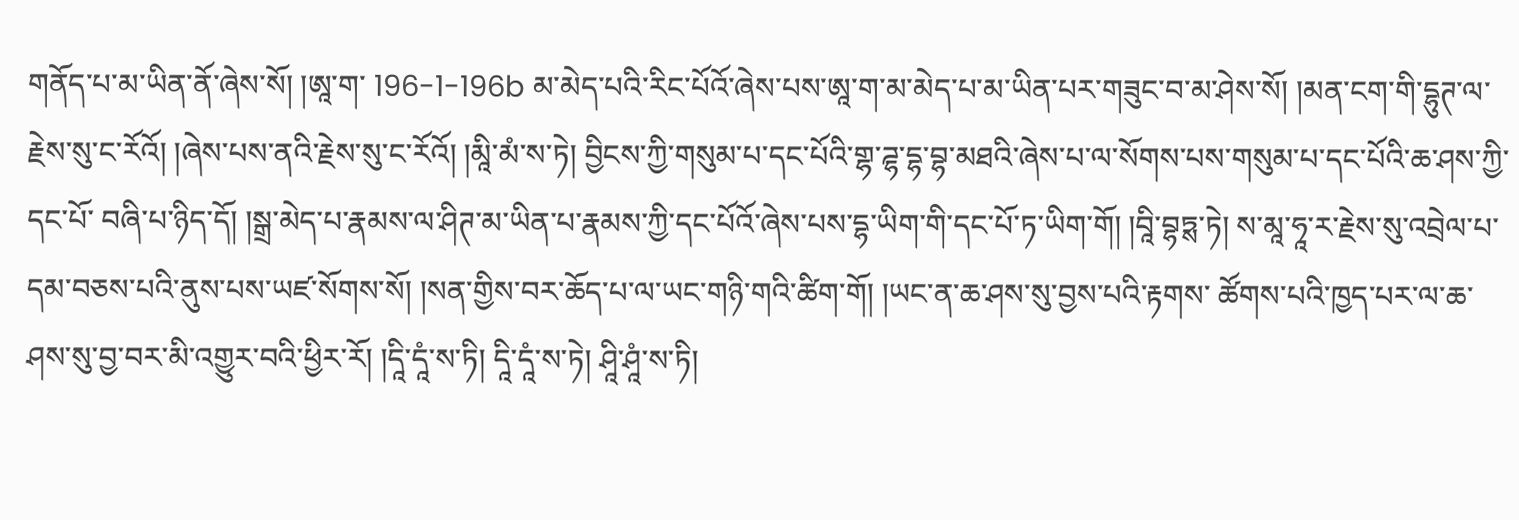གནོད་པ་མ་ཡིན་ནོ་ཞེས་སོ། །ཨཱ་ག་ 196-1-196b མ་མེད་པའི་རིང་པོའོ་ཞེས་པས་ཨཱ་ག་མ་མེད་པ་མ་ཡིན་པར་གཟུང་བ་མ་ཤེས་སོ། །མན་ངག་གི་དྷུཊ་ལ་རྗེས་སུ་ང་རོའོ། །ཞེས་པས་ནའི་རྗེས་སུ་ང་རོའོ། །མཱི་མཾ་ས་ཏེ། བྱིངས་ཀྱི་གསུམ་པ་དང་པོའི་གྷ་ཌྷ་དྷ་བྷ་མཐའི་ཞེས་པ་ལ་སོགས་པས་གསུམ་པ་དང་པོའི་ཆ་ཤས་ཀྱི་དང་པོ་ བཞི་པ་ཉིད་དོ། །སྒྲ་མེད་པ་རྣམས་ལ་ཤིཊ་མ་ཡིན་པ་རྣམས་ཀྱི་དང་པོའོ་ཞེས་པས་དྷ་ཡིག་གི་དང་པོ་ཏ་ཡིག་གོ། །བཱི་བྷཏྶ་ཏེ། ས་མཱ་ཧཱ་ར་རྗེས་སུ་འབྲེལ་པ་དམ་བཅས་པའི་ནུས་པས་ཡཛ་སོགས་སོ། །སན་གྱིས་བར་ཆོད་པ་ལ་ཡང་གཉི་གའི་ཚིག་གོ། །ཡང་ན་ཆ་ཤས་སུ་བྱས་པའི་རྟགས་ ཚོགས་པའི་ཁྱད་པར་ལ་ཆ་ཤས་སུ་བྱ་བར་མི་འགྱུར་བའི་ཕྱིར་རོ། །དཱི་དཱཾ་ས་ཏི། དཱི་དཱཾ་ས་ཏེ། ཤཱི་ཤཱཾ་ས་ཏི།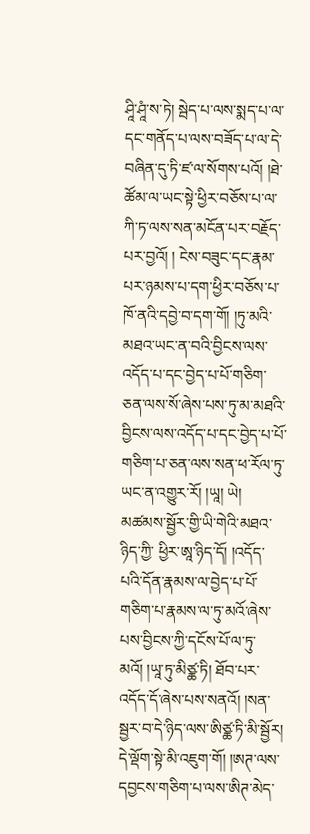ཤཱི་ཤཱཾ་ས་ཏེ། སྦེད་པ་ལས་སྨད་པ་ལ་དང་གནོད་པ་ལས་བཟོད་པ་ལ་དེ་བཞིན་དུ་ཏི་ཛ་ལ་སོགས་པའོ། །ཐེ་ཚོམ་ལ་ཡང་སྟེ་ཕྱིར་བཅོས་པ་ལ་ཀི་ཏ་ལས་སན་མངོན་པར་བརྗོད་པར་བྱའོ། ། ངེས་བཟུང་དང་རྣམ་པར་ཉམས་པ་དག་ཕྱིར་བཅོས་པ་ཁོ་ནའི་དབྱེ་བ་དག་གོ། །ཏུ་མའི་མཐའ་ཡང་ན་བའི་བྱིངས་ལས་འདོད་པ་དང་བྱེད་པ་པོ་གཅིག་ཅན་ལས་སོ་ཞེས་པས་ཏུ་མ་མཐའི་བྱིངས་ལས་འདོད་པ་དང་བྱེད་པ་པོ་གཅིག་པ་ཅན་ལས་སན་ཕ་རོལ་ཏུ་ཡང་ན་འགྱུར་རོ། །ཡཱ། ཡེ། མཚམས་སྦྱོར་གྱི་ཡི་གེའི་མཐའ་ཉིད་ཀྱི་ ཕྱིར་ཨཱ་ཉིད་དོ། །འདོད་པའི་དོན་རྣམས་ལ་བྱེད་པ་པོ་གཅིག་པ་རྣམས་ལ་ཏུ་མའོ་ཞེས་པས་བྱིངས་ཀྱི་དངོས་པོ་ལ་ཏུ་མའོ། །ཡཱ་ཏུ་མིཙྪ་ཏི། ཐོབ་པར་འདོད་དོ་ཞེས་པས་སནའོ། །སན་སྦྱར་བ་དེ་ཉིད་ལས་ཨིཙྪ་ཏི་མི་སྦྱོར། དེ་ལྡོག་སྟེ་མི་འཇུག་གོ། །ཨཊ་ལས་དབྱངས་གཅིག་པ་ལས་ཨིཊ་མེད་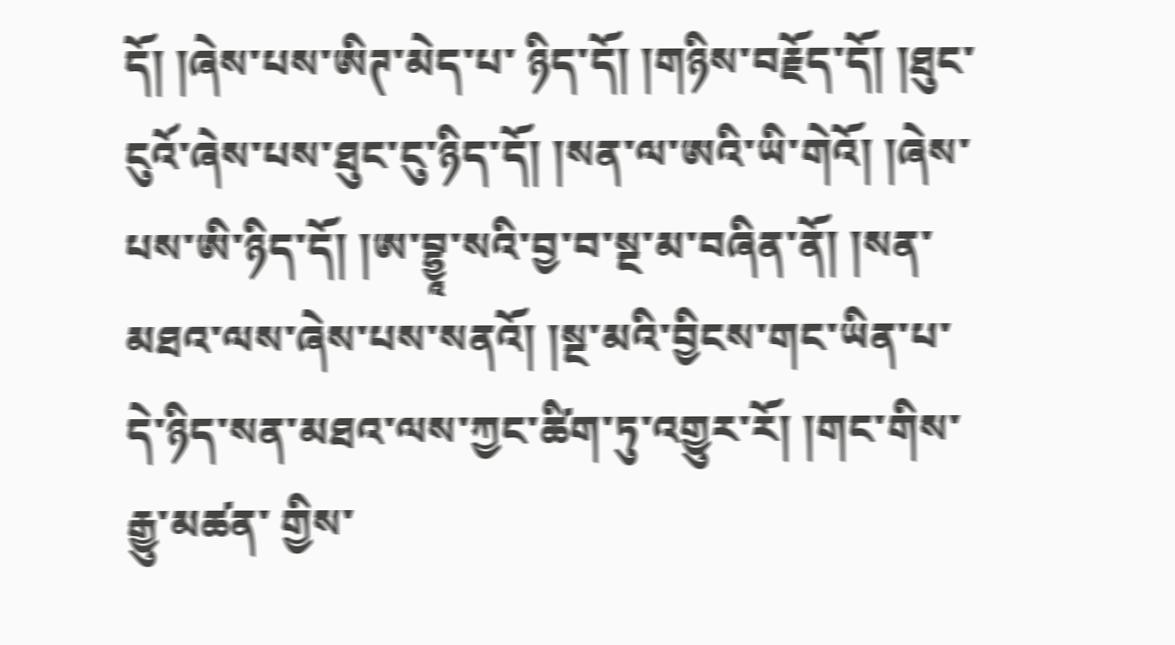དོ། །ཞེས་པས་ཨིཊ་མེད་པ་ ཉིད་དོ། །གཉིས་བརྗོད་དོ། །ཐུང་ངུའོ་ཞེས་པས་ཐུང་ངུ་ཉིད་དོ། །སན་ལ་ཨའི་ཡི་གེའོ། །ཞེས་པས་ཨི་ཉིད་དོ། །ཨ་བྷྱཱ་སའི་བྱ་བ་སྔ་མ་བཞིན་ནོ། །སན་མཐའ་ལས་ཞེས་པས་སནའོ། །སྔ་མའི་བྱིངས་གང་ཡིན་པ་དེ་ཉིད་སན་མཐའ་ལས་ཀྱང་ཚིག་ཏུ་འགྱུར་རོ། །གང་གིས་རྒྱུ་མཚན་ གྱིས་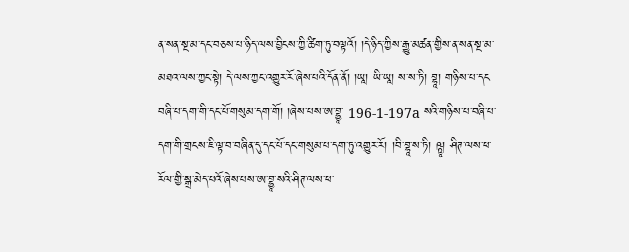ན་སན་སྔ་མ་དང་བཅས་པ་ཉིད་ལས་བྱིངས་ཀྱི་ཚིག་ཏུ་བལྟའོ། །དེ་ཉིད་ཀྱིས་རྒྱུ་མཚན་གྱིས་ན་སན་སྔ་མ་མཐའ་ལས་ཀྱང་སྟེ། དེ་ལས་ཀྱང་འགྱུར་རོ་ཞེས་པའི་དོན་ནོ། །ཡཱ། ཡི་ཡཱ། ས་ས་ཏི། བྷཱ། གཉིས་པ་དང བཞི་པ་དག་གི་དང་པོ་གསུམ་དག་གོ། །ཞེས་པས་ཨ་བྷྱཱ་ 196-1-197a སའི་གཉིས་པ་བཞི་པ་དག་གི་གྲངས་ཇི་ལྟ་བ་བཞིན་དུ་དང་པོ་དང་གསུམ་པ་དག་ཏུ་འགྱུར་རོ། །བི་བྷཱ་ས་ཏི། ཥྛཱ། ཤིཊ་ལས་ཕ་རོལ་གྱི་སྒྲ་མེད་པའོ་ཞེས་པས་ཨ་བྷྱཱ་སའི་ཤིཊ་ལས་ཕ་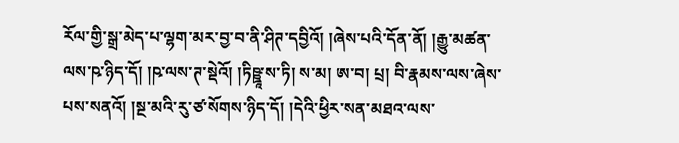རོལ་གྱི་སྒྲ་མེད་པ་ལྷག་མར་བྱ་བ་ནི་ཤིཊ་དབྱིའོ། །ཞེས་པའི་དོན་ནོ། །རྒྱུ་མཚན་ ལས་ཥ་ཉིད་དོ། །ཥ་ལས་ཊ་སྡེའོ། །ཏིཥྛཱ་ས་ཏི། ས་མ། ཨ་བ། པྲ། བི་རྣམས་ལས་ཞེས་པས་སནའོ། །སྔ་མའི་རུ་ཙ་སོགས་ཉིད་དོ། །དེའི་ཕྱིར་སན་མཐའ་ལས་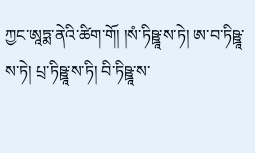ཀྱང་ཨཱཏྨ་ནེའི་ཚིག་གོ། །སཾ་ཏིཥྛཱ་ས་ཏེ། ཨ་བ་ཏིཥྛཱ་ས་ཏེ། པྲ་ཏིཥྛཱ་ས་ཏི། བི་ཏིཥྛཱ་ས་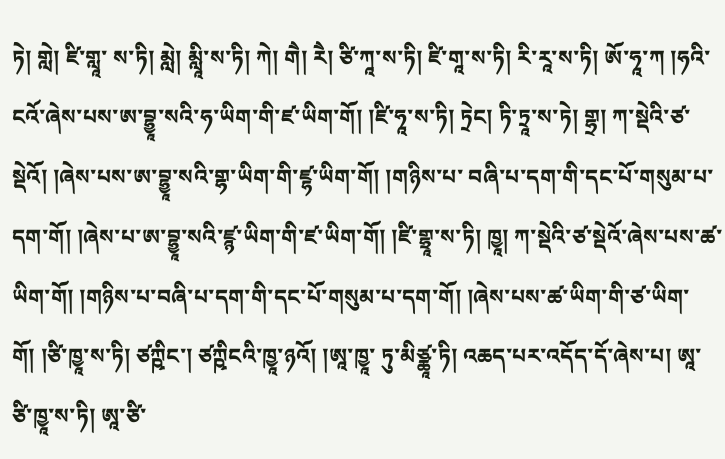ཏེ། གླེ། ཛི་གླཱ་ ས་ཏི། མླེ། མླཱི་ས་ཏི། ཀེ། གཻ། རཻ། ཙི་ཀཱ་ས་ཏི། ཛི་གཱ་ས་ཏི། རི་རཱ་ས་ཏི། ཨོ་ཧཱ་ཀ །ཧའི་ངའོ་ཞེས་པས་ཨ་བྷྱཱ་སའི་ཧ་ཡིག་གི་ཛ་ཡིག་གོ། །ཛི་ཧཱ་ས་ཏི། ཏྲེང། ཏི་ཏྲཱ་ས་ཏེ། གྷྲ། ཀ་སྡེའི་ཙ་སྡེའོ། །ཞེས་པས་ཨ་བྷྱཱ་སའི་གྷ་ཡིག་གི་ཛྷ་ཡིག་གོ། །གཉིས་པ་ བཞི་པ་དག་གི་དང་པོ་གསུམ་པ་དག་གོ། །ཞེས་པ་ཨ་བྷྱཱ་སའི་ཛྙ་ཡིག་གི་ཛ་ཡིག་གོ། །ཛི་གྷྲཱ་ས་ཏི། ཁྱཱ། ཀ་སྡེའི་ཙ་སྡེའོ་ཞེས་པས་ཚ་ཡིག་གོ། །གཉིས་པ་བཞི་པ་དག་གི་དང་པོ་གསུམ་པ་དག་གོ། །ཞེས་པས་ཚ་ཡིག་གི་ཙ་ཡིག་གོ། །ཙི་ཁྱཱ་ས་ཏི། ཙཀྵིང་། ཙཀྵིངའི་ཁྱཱ་ཉའོ། །ཨཱ་ཁྱཱ་ ཏུ་མིཙྪཱ་ཏི། འཆད་པར་འདོད་དོ་ཞེས་པ། ཨཱ་ཙི་ཁྱཱ་ས་ཏི། ཨཱ་ཙི་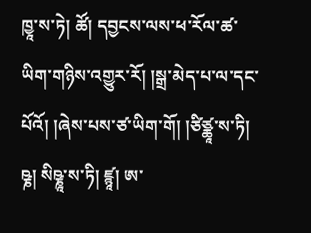ཁྱཱ་ས་ཏེ། ཚོ། དབྱངས་ལས་ཕ་རོལ་ཚ་ཡིག་གཉིས་འགྱུར་རོ། །སྒྲ་མེད་པ་ལ་དང་པོའོ། །ཞེས་པས་ཙ་ཡིག་གོ། །ཙིཙྪཱ་ས་ཏི། ཥྞ། སིཥྞཱ་ས་ཏི། ཛྙཱ། ཨ་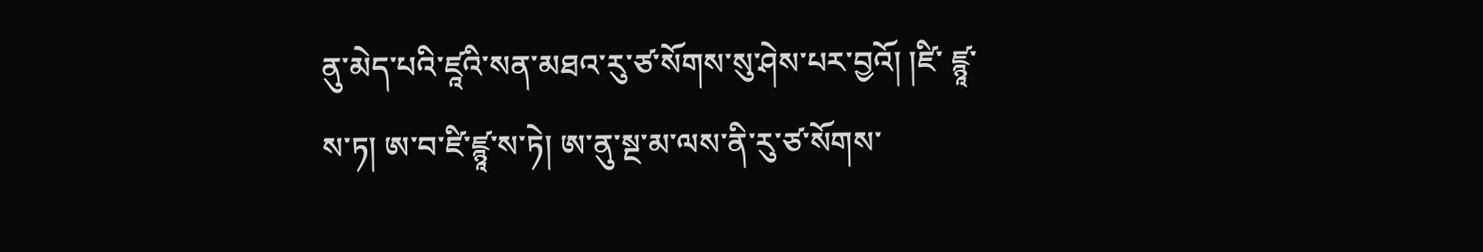ནུ་མེད་པའི་ཛཱའི་སན་མཐའ་རུ་ཙ་སོགས་སུ་ཤེས་པར་བྱའོ། །ཛི་ ཛྙཱ་ས་ཏ། ཨ་བ་ཛི་ཛྙཱ་ས་ཏེ། ཨ་ནུ་སྔ་མ་ལས་ནི་རུ་ཙ་སོགས་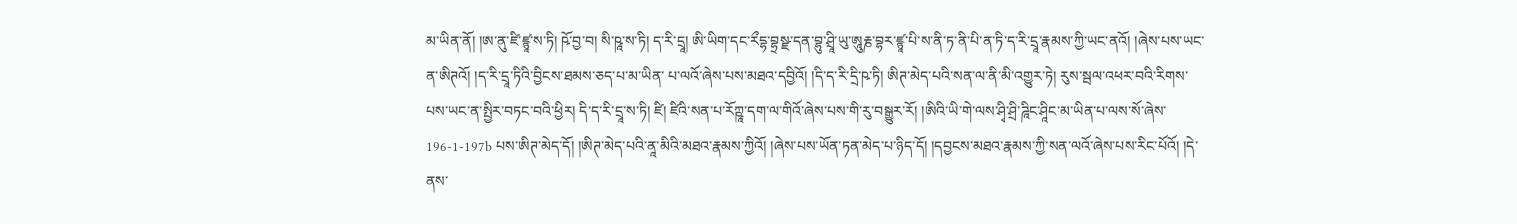མ་ཡིན་ནོ། །ཨ་ནུ་ཛི་ཛྙཱ་ས་ཏི། ཥོ་བྱ་བ། སི་ཥཱ་ས་ཏི། ད་རི་དྲཱ། ཨི་ཡིག་དང་རྀདྷ་བྷྲསྫ་དན་བྷུ་ཤྲཱི་ཡུ་ཨཱུརྞ་བྷར་ཛྙཱ་པི་ས་ནི་ཏ་ནི་པི་ན་ཏི་ད་རི་དྲཱ་རྣམས་ཀྱི་ཡང་ནའོ། །ཞེས་པས་ཡང་ན་ཨིཊའོ། །ད་རི་དྲཱ་ཏིའི་བྱིངས་ཐམས་ཅད་པ་མ་ཡིན་ པ་ལའོ་ཞེས་པས་མཐའ་དབྱིའོ། །དི་ད་རི་དྲི་ཥ་ཏི། ཨིཊ་མེད་པའི་སན་ལ་ནི་མི་འགྱུར་ཏེ། རུས་སྦལ་འཕར་བའི་རིགས་པས་ཡང་ན་སྤྱིར་བཏང་བའི་ཕྱིར། དི་ད་རི་དྲཱ་ས་ཏི། ཛི། ཛིའི་སན་པ་རོཀྵཱ་དག་ལ་གིའོ་ཞེས་པས་གི་རུ་བསྒྱུར་རོ། །ཨིའི་ཡི་གེ་ལས་ཤྭི་ཤྲི་ཌཱིང་ཤཱིང་མ་ཡིན་པ་ལས་སོ་ཞེས་ 196-1-197b པས་ཨིཊ་མེད་དོ། །ཨིཊ་མེད་པའི་ནཱ་མིའི་མཐའ་རྣམས་ཀྱིའོ། །ཞེས་པས་ཡོན་ཏན་མེད་པ་ཉིད་དོ། །དབྱངས་མཐའ་རྣམས་ཀྱི་སན་ལའོ་ཞེས་པས་རིང་པོའོ། །དེ་ནས་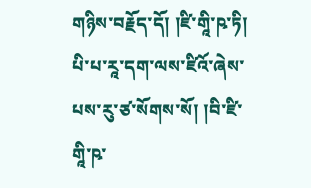གཉིས་བརྗོད་དོ། །ཛི་གཱི་ཥ་ཏི། པི་པ་རཱ་དག་ལས་ཛིའོ་ཞེས་པས་རུ་ཙ་སོགས་སོ། །བི་ཛི་གཱི་ཥ་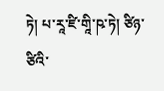ཏེ། པ་རཱ་ཛི་གཱི་ཥ་ཏེ། ཙིཉ་ ཙིའི་